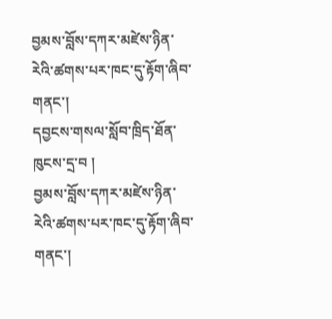བྱམས་བློས་དཀར་མཛེས་ཉིན་རེའི་ཚགས་པར་ཁང་དུ་རྟོག་ཞིབ་གནང་།
དབྱངས་གསལ་སློབ་ཁྲིད་ཐོན་ཁུངས་དྲ་བ །
བྱམས་བློས་དཀར་མཛེས་ཉིན་རེའི་ཚགས་པར་ཁང་དུ་རྟོག་ཞིབ་གནང་།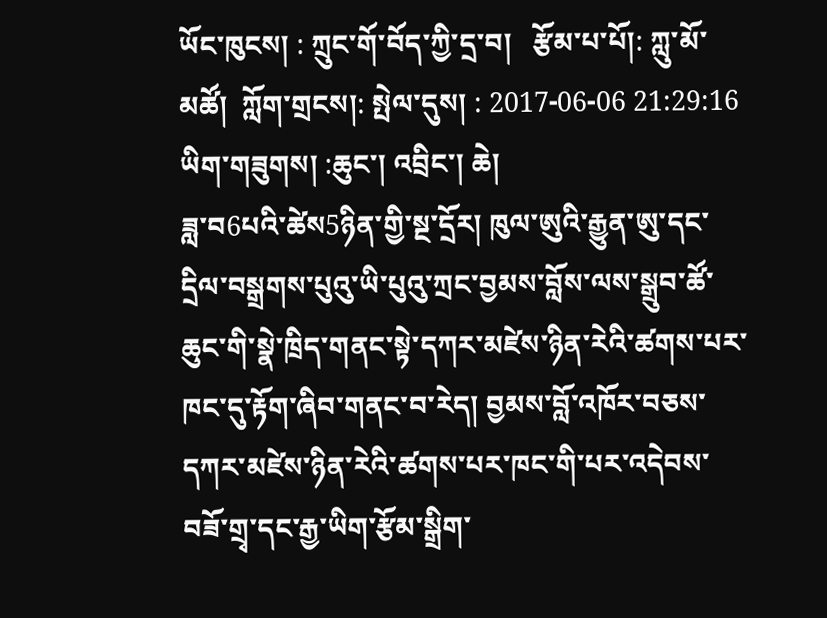ཡོང་ཁུངས། : ཀྲུང་གོ་བོད་ཀྱི་དྲ་བ།   རྩོམ་པ་པོ།: ཀླུ་མོ་མཚོ།  ཀློག་གྲངས།: སྤེལ་དུས། : 2017-06-06 21:29:16
ཡིག་གཟུགས། :ཆུང་། འབྲིང་། ཆེ།
ཟླ་བ6པའི་ཚེས5ཉིན་གྱི་སྔ་དྲོར། ཁུལ་ཨུའི་རྒྱུན་ཨུ་དང་དྲིལ་བསྒྲགས་པུའུ་ཡི་པུའུ་ཀྲང་བྱམས་བློས་ལས་སྒྲུབ་ཚོ་ཆུང་གི་སྣེ་ཁྲིད་གནང་སྟེ་དཀར་མཛེས་ཉིན་རེའི་ཚགས་པར་ཁང་དུ་རྟོག་ཞིབ་གནང་བ་རེད། བྱམས་བློ་འཁོར་བཅས་དཀར་མཛེས་ཉིན་རེའི་ཚགས་པར་ཁང་གི་པར་འདེབས་བཟོ་གྲྭ་དང་རྒྱ་ཡིག་རྩོམ་སྒྲིག་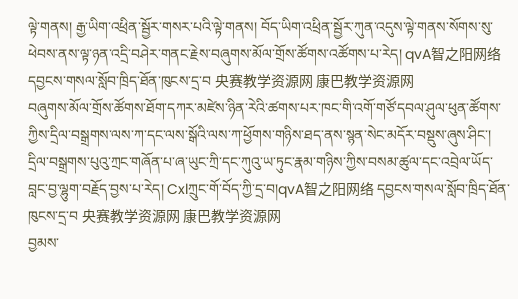ལྟེ་གནས། རྒྱ་ཡིག་འཕྲིན་སྦྱོར་གསར་པའི་ལྟེ་གནས། བོད་ཡིག་འཕྲིན་སྦྱོར་ཀུན་འདུས་ལྟེ་གནས་སོགས་སུ་ཕེབས་ནས་ལྟ་ཉན་འདྲི་བཤེར་གནང་རྗེས་བཞུགས་མོལ་གྲོས་ཚོགས་འཚོགས་པ་རེད། qvA智之阳网络 དབྱངས་གསལ་སློབ་ཁྲིད་ཐོན་ཁུངས་དྲ་བ 央赛教学资源网 康巴教学资源网
བཞུགས་མོལ་གྲོས་ཚོགས་ཐོག་དཀར་མཛེས་ཉིན་རེའི་ཚགས་པར་ཁང་གི་འགོ་གཙོ་དབལ་ཤུལ་ཕུན་ཚོགས་ཀྱིས་དྲིལ་བསྒྲགས་ལས་ཀ་དང་ལས་སྒོའི་ལས་ཀ་ཕྱོགས་གཉིས་ཐད་ནས་སྙན་སེང་མདོར་བསྡུས་ཞུས་ཤིང་། དྲིལ་བསྒྲགས་པུའུ་ཀྲང་གཞོན་པ་ཞ་ཡུང་ཀྲི་དང་ཀུའུ་ཡ་ཏུང་རྣམ་གཉིས་ཀྱིས་བསམ་ཚུལ་དང་འབྲེལ་ཡོད་བླང་བྱ་ལྷུག་བརྗོད་བྱས་པ་རེད། Cxlཀྲུང་གོ་བོད་ཀྱི་དྲ་བ།qvA智之阳网络 དབྱངས་གསལ་སློབ་ཁྲིད་ཐོན་ཁུངས་དྲ་བ 央赛教学资源网 康巴教学资源网
བྱམས་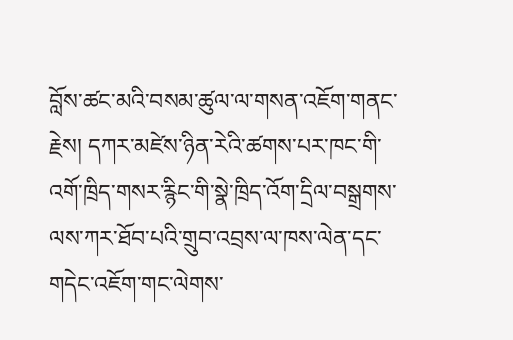བློས་ཚང་མའི་བསམ་ཚུལ་ལ་གསན་འཇོག་གནང་རྗེས། དཀར་མཛེས་ཉིན་རེའི་ཚགས་པར་ཁང་གི་འགོ་ཁྲིད་གསར་རྙིང་གི་སྣེ་ཁྲིད་འོག་དྲིལ་བསྒྲགས་ལས་ཀར་ཐོབ་པའི་གྲུབ་འབྲས་ལ་ཁས་ལེན་དང་གདེང་འཇོག་གང་ལེགས་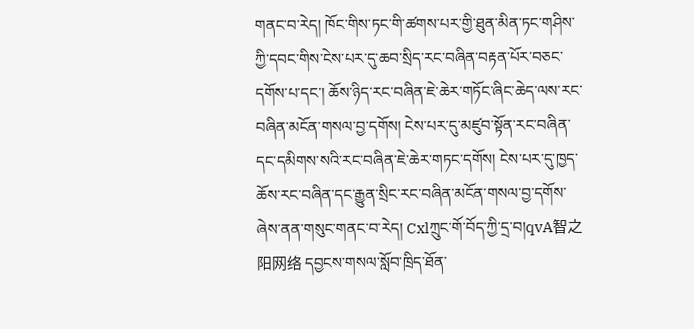གནང་བ་རེད། ཁོང་གིས་ཏང་གི་ཚགས་པར་གྱི་ཐུན་མིན་ཏང་གཤིས་ཀྱི་དབང་གིས་ངེས་པར་དུ་ཆབ་སྲིད་རང་བཞིན་བརྟན་པོར་བཅང་དགོས་པ་དང་། ཆོས་ཉིད་རང་བཞིན་ཇེ་ཆེར་གཏོང་ཞིང་ཆེད་ལས་རང་བཞིན་མངོན་གསལ་བྱ་དགོས། ངེས་པར་དུ་མཛུབ་སྟོན་རང་བཞིན་དང་དམིགས་སའི་རང་བཞིན་ཇེ་ཆེར་གཏང་དགོས། ངེས་པར་དུ་ཁྱད་ཆོས་རང་བཞིན་དང་རྒྱུན་སྲིང་རང་བཞིན་མངོན་གསལ་བྱ་དགོས་ཞེས་ནན་གསུང་གནང་བ་རེད། Cxlཀྲུང་གོ་བོད་ཀྱི་དྲ་བ།qvA智之阳网络 དབྱངས་གསལ་སློབ་ཁྲིད་ཐོན་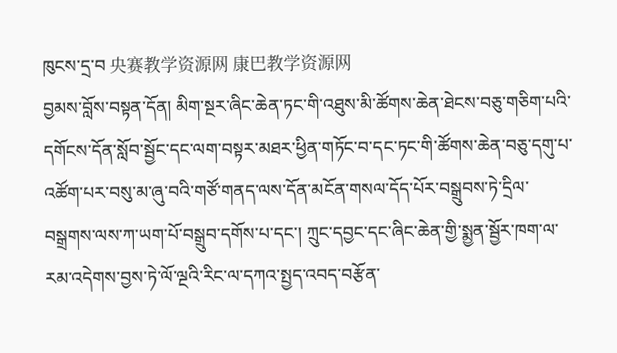ཁུངས་དྲ་བ 央赛教学资源网 康巴教学资源网
བྱམས་བློས་བསྟན་དོན། མིག་སྔར་ཞིང་ཆེན་ཏང་གི་འཐུས་མི་ཚོགས་ཆེན་ཐེངས་བཅུ་གཅིག་པའི་དགོངས་དོན་སློབ་སྦྱོང་དང་ལག་བསྟར་མཐར་ཕྱིན་གཏོང་བ་དང་ཏང་གི་ཚོགས་ཆེན་བཅུ་དགུ་པ་འཚོག་པར་བསུ་མ་ཞུ་བའི་གཙོ་གནད་ལས་དོན་མངོན་གསལ་དོད་པོར་བསྒྲུབས་ཏེ་དྲིལ་བསྒྲགས་ལས་ཀ་ཡག་པོ་བསྒྲུབ་དགོས་པ་དང་། ཀྲུང་དབྱང་དང་ཞིང་ཆེན་གྱི་སྨྱན་སྦྱོར་ཁག་ལ་རམ་འདེགས་བྱས་ཏེ་ལོ་ལྔའི་རིང་ལ་དཀའ་སྤྱད་འབད་བརྩོན་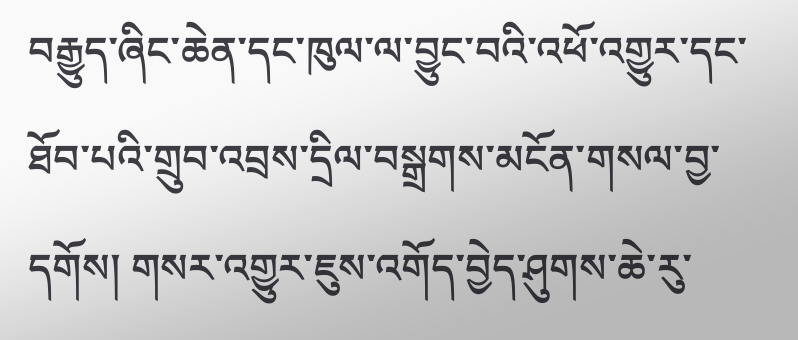བརྒྱུད་ཞིང་ཆེན་དང་ཁུལ་ལ་བྱུང་བའི་འཕོ་འགྱུར་དང་ཐོབ་པའི་གྲུབ་འབྲས་དྲིལ་བསྒྲགས་མངོན་གསལ་བྱ་དགོས། གསར་འགྱུར་ཇུས་འགོད་བྱེད་ཤུགས་ཆེ་རུ་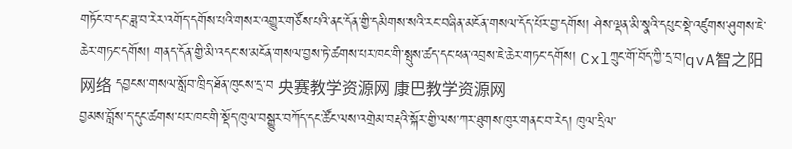གཏོང་བ་དང་ཟླ་བ་རེར་འགོད་དགོས་པའི་གསར་འགྱུར་གཙོས་པའི་ནང་དོན་གྱི་དམིགས་སའི་རང་བཞིན་མངོན་གསལ་དོད་པོར་བྱ་དགོས། ཤེས་ལྡན་མི་སྣའི་དཔུང་སྡེ་འཛུགས་ཤུགས་ཇེ་ཆེར་གཏང་དགོས། གནད་དོན་གྱི་མི་འདང་ས་མངོན་གསལ་བྱས་ཏེ་ཚགས་པར་ཁང་གི་སྤུས་ཚད་དང་ཕན་འབྲས་ཇེ་ཆེར་གཏང་དགོས། Cxlཀྲུང་གོ་བོད་ཀྱི་དྲ་བ།qvA智之阳网络 དབྱངས་གསལ་སློབ་ཁྲིད་ཐོན་ཁུངས་དྲ་བ 央赛教学资源网 康巴教学资源网
བྱམས་བློས་ད་དུང་ཚགས་པར་ཁང་གི་སྡོད་ཁུལ་བསྒྱུར་བཀོད་དང་ཚོང་ལས་འགྲེམ་བརྡའི་སྐོར་གྱི་ལས་ཀར་ཐུགས་ཁུར་གནང་བ་རེད། ཁུལ་དྲིལ་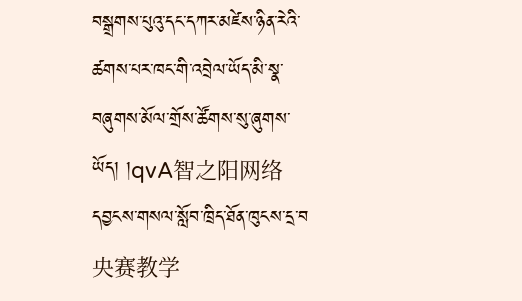བསྒྲགས་པུའུ་དང་དཀར་མཛེས་ཉིན་རེའི་ཚགས་པར་ཁང་གི་འབྲེལ་ཡོད་མི་སྣ་བཞུགས་མོལ་གྲོས་ཚོགས་སུ་ཞུགས་ཡོད། །qvA智之阳网络 དབྱངས་གསལ་སློབ་ཁྲིད་ཐོན་ཁུངས་དྲ་བ 央赛教学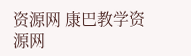资源网 康巴教学资源网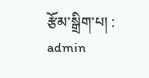རྩོམ་སྒྲིག་པ། : admin